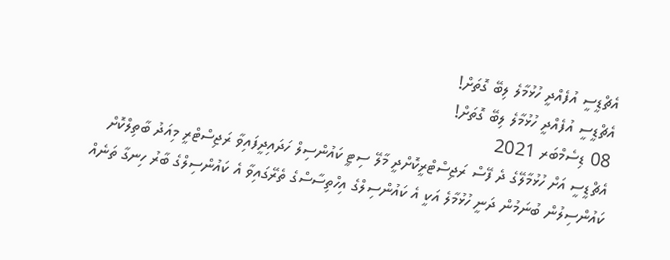އެޗްޑީސީ އުފެއްދީ ހުޅުމާލެ ލިބޭ ގޮތަށް!
އެޗްޑީސީ އުފެއްދީ ހުޅުމާލެ ލިބޭ ގޮތަށް!
08 ޑިސެމްބަރ 2021
އެޗްޑީސީ އަށް ހުޅުމާލޭގެ ދެ ފޭސް ރަޖިސްޓްރީކޮށްދީ މާލޭ ސިޓީ ކައުންސިލް ހަދައިދީފައިވާ ރަޖިސްޓްރީ މިއަދު ބާތިލްކޮށް ކައުންސިލުން ބުނަމުން ދަނީ ހުޅުމާލެ އަކީ އެ ކައުންސިލްގެ އިހްތިސާސްގެ ތެރޭގައިވާ އެ ކައުންސިލްގެ ބާރު ހިނގާ ތަނެއް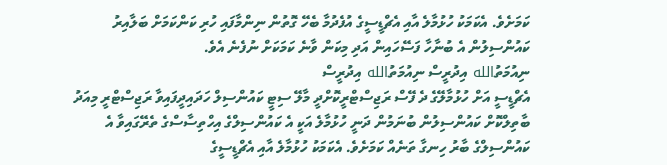ކަމަށެވެ. އެކަމަކު ހުޅުމާލެ އާއި އެޗްޑީސީގެ އުފެދުމާ ބެހޭ ގޮތުން ނިންމާފައި ހުރި ކަންކަމަށް ބަލާއިރު ކައުންސިލުން އެ ބުނާހާ ފަސޭހައިން އަދި މިކަން ވާނެ ކަމަކަށް ނުފެނެ އެވެ.
ނިއުމަތުالله އިދުރީސް ނިއުމަތުالله އިދުރީސް
އެޗްޑީސީ އަށް ހުޅުމާލޭގެ ދެ ފޭސް ރަޖިސްޓްރީކޮށްދީ މާލޭ ސިޓީ ކައުންސިލް ހަދައިދީފައިވާ ރަޖިސްޓްރީ މިއަދު ބާތިލްކޮށް ކައުންސިލުން ބުނަމުން ދަނީ ހުޅުމާލެ އަކީ އެ ކައުންސިލްގެ އިހްތިސާސްގެ ތެރޭގައިވާ އެ ކައުންސިލްގެ ބާރު ހިނގާ ތަނެއް ކަމަށެވެ. އެކަމަކު ހުޅުމާލެ އާއި އެޗްޑީސީގެ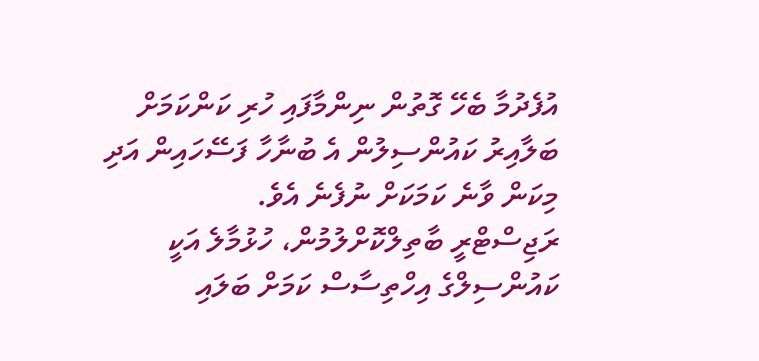އުފެދުމާ ބެހޭ ގޮތުން ނިންމާފައި ހުރި ކަންކަމަށް ބަލާއިރު ކައުންސިލުން އެ ބުނާހާ ފަސޭހައިން އަދި މިކަން ވާނެ ކަމަކަށް ނުފެނެ އެވެ.
ރަޖިސްޓްރީ ބާތިލްކޮށްލުމުން، ހުޅުމާލެ އަކީ ކައުންސިލްގެ އިހްތިސާސް ކަމަށް ބަލައި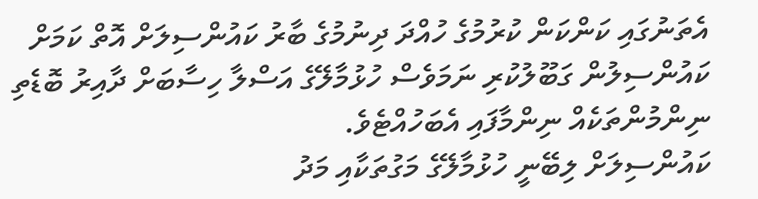އެތަނުގައި ކަންކަން ކުރުމުގެ ހުއްދަ ދިނުމުގެ ބާރު ކައުންސިލަށް އޮތް ކަމަށް ކައުންސިލުން ގަބޫލުކުރި ނަމަވެސް ހުޅުމާލޭގެ އަސްލާ ހިސާބަށް ދާއިރު ބޮޑެތި ނިންމުންތަކެއް ނިންމާފައި އެބަހުއްޓެވެ.
ކައުންސިލަށް ލިބޭނީ ހުޅުމާލޭގެ މަގުތަކާއި މަދު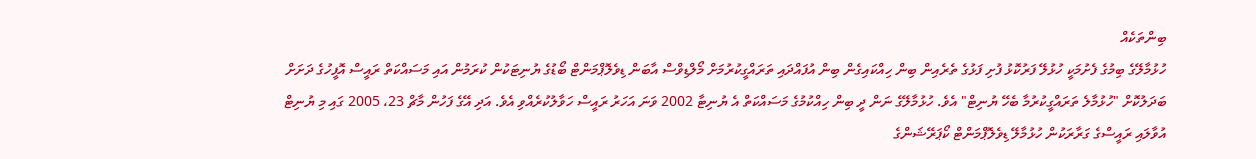ބިންތަކެއް
ހުޅުމާލޭގެ ބިމުގެ ފެށުމަކީ ހުޅުލޭ ފަރުކޮޅު ފުށި ފަޅުގެ ތެރެއިން ބިން ހިއްކައިގެން ބިން އުފައްދައި ތަރައްގީކުރުމަށް މޯލްޑިވްސް އާބަން ޑިވެލޮޕްމަންޓް ބޯޑުގެ ޔުނިޓަކުން ކުރަމުން އައި މަސައްކަތް ރައީސް އޮފީހުގެ ދަށަށް ބަދަލުކޮށް "ހުޅުމާލެ ތަރައްގީކުރުމާ ބެހޭ ޔުނިޓް" އެވެ. ހުޅުމާލޭގެ ނަން ދީ ބިން ހިއްކުމުގެ މަސައްކަތް އެ ޔުނިޓާ 2002 ވަނަ އަހަރު ރައީސް ހަވާލުކުރެއްވި އެވެ. އަދި އޭގެ ފަހުން މާޗް 23، 2005 ގައި މި ޔުނިޓް އުވާލައި ރައީސްގެ ގަރާރަކުން ހުޅުމާލޭ ޑިވެލޮޕްމަންޓް ކޯޕަރޭޝަންގެ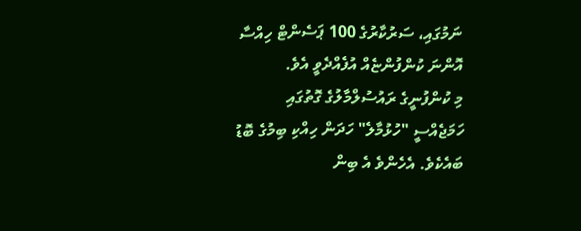ނަމުގައި، ސަރުކާރުގެ 100 ޕަސެންޓް ހިއްސާ އޮންނަ ކުންފުންޏެއް އުފެއްދެވީ އެވެ.
މި ކުންފުނީގެ ރައުސުލްމާލުގެ ގޮތުގައި ހަމަޖެއްސީ "ހުޅުމާލެ" ހަދަން ހިއްކި ބިމުގެ ބޮޑު ބައެކެވެ. އެހެންވެ އެ ބިން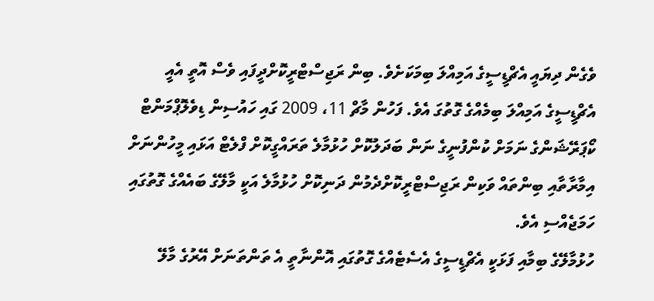ވެގެން ދިޔައީ އެޗްޑީސީގެ އަމިއްލަ ބިމަކަށެވެ. ބިން ރަޖިސްޓްރީކޮށްދީފައި ވެސް އޮތީ އެއީ އެޗްޑީސީގެ އަމިއްލަ ބިމެއްގެ ގޮތުގަ އެވެ. ފަހުން މާޗް 11، 2009 ގައި ހައުސިން ޑިވެލޮޕްމަންޓް ކޯޕަރޭޝަންގެ ނަމަށް ކުންފުނީގެ ނަން ބަދަލުކޮށް ހުޅުމާލެ ތަރައްގީކޮށް ފްލެޓް އަޅައި މީހުންނަށް އިމާރާތާއި ބިންތައް ވަކިން ރަޖިސްޓްރީކޮށްދެމުން ދަނިކޮށް ހުޅުމާލެ އަކީ މާލޭގެ ބައެއްގެ ގޮތުގައި ހަމަޖެއްސި އެވެ.
ހުޅުމާލޭގެ ބިމާއި ފަޅަކީ އެޗްޑީސީގެ އެސެޓެއްގެ ގޮތުގައި އޮންނާތީ އެ ތަންތަނަށް އޭރުގެ މާލޭ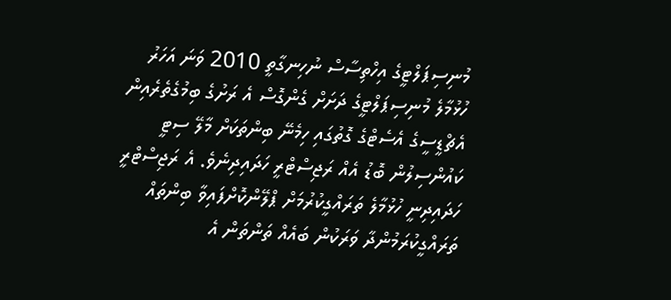މުނިސިޕަލްޓީގެ އިހްތިސާސް ނުހިނގާތީ 2010 ވަނަ އަހަރު ހުޅުމާލެ މުނިސިޕަލްޓީގެ ދަށަށް ގެންގޮސް އެ ރަށުގެ ބިމުގެތެރެއިން އެޗްޑީސީގެ އެސެޓްގެ ގޮތުގައި ހިމެނޭ ބިންތަކަށް މާލޭ ސިޓީ ކައުންސިލުން ބޮޑު އެއް ރަޖިސްޓްރީ ހަދައިދިނެވެ. އެ ރަޖިސްޓްރީ ހަދައިދިނީ ހުޅުމާލެ ތަރައްގީކުރުމަށް ޕްލޭންކޮށްފައިވާ ބިންތައް ތަރައްގީކުރަމުންދާ ވަރަކުން ބައެއް ތަންތަން އެ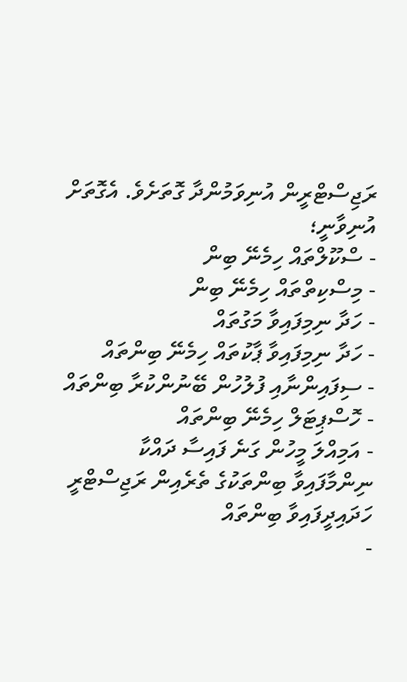ރަޖިސްޓްރީން އުނިވަމުންދާ ގޮތަށެވެ. އެގޮތަށް އުނިވާނީ؛
- ސްކޫލްތައް ހިމެނޭ ބިން
- މިސްކިތްތައް ހިމެނޭ ބިން
- ހަދާ ނިމިފައިވާ މަގުތައް
- ހަދާ ނިމިފައިވާ ޕާކުތައް ހިމެނޭ ބިންތައް
- ސިފައިންނާއި ފުލުހުން ބޭނުންކުރާ ބިންތައް
- ހޮސްޕިޓަލް ހިމެނޭ ބިންތައް
- އަމިއްލަ މީހުން ގަނެ ފައިސާ ދައްކާ ނިންމާފައިވާ ބިންތަކުގެ ތެރެއިން ރަޖިސްޓްރީ ހަދައިދީފައިވާ ބިންތައް
-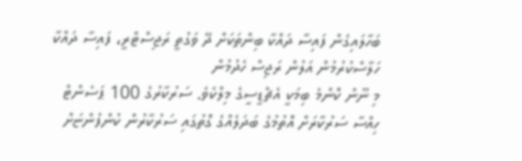ބަހާލައިގެން ފައިސާ ދައްކާ ބިންތަކަށް ދޭ ވަގުތީ ރަޖިސްޓްރީ، ފައިސާ ދައްކާ ހަލާސްކުރުމުން އަލުން ރަޖިސް ހެދުމުން
މި ނޫން ކޮންމެ ބިމަކީ އެޗްޑީސީގެ މިލްކެވެ. ސަރުކާރުގެ 100 ޕަސެންޓް ހިއްސާ ސަރުކާރަށް އޮތުމުގެ ބަދަލެއްގެ ގޮތުގައި ސަރުކާރުން ކުންފުންޏަށް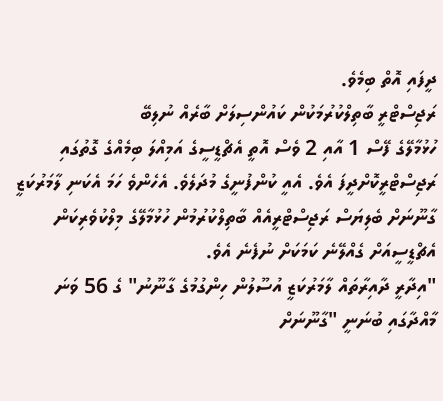ދީފައި އޮތް ބިމެވެ.
ރަޖިސްޓްރީ ބާތިލްކުރުމަކުން ކައުންސިލަށް ބާރެއް ނުލިބޭ
ހުޅުމާލޭގެ ފޭސް 1 އާއި 2 ވެސް އޮތީ އެޗްޑީސީގެ އަމިއްލަ ބިމެއްގެ ގޮތުގައި ރަޖިސްޓްރީކޮށްދީފަ އެވެ. އެއީ ކުންފުނީގެ މުދަލެވެ. އެހެންވެ ހަމަ އެކަނި ލާމަރުކަޒީ ގާނޫނަށް ބެލިޔަސް ރަޖިސްޓްރީއެއް ބާތިލްކުރުމުން ހުޅުމާލޭގެ މިލްކުވެރިކަން އެޗްޑީސީއަށް ގެއްލޭނެ ކަމަކަށް ނުފެނެ އެވެ.
"އިދާރީ ދާއިރާތައް ލާމަރުކަޒީ އުސޫލުން ހިންގުމުގެ ގާނޫނު" ގެ 56 ވަނަ މާއްދާގައި ބުނަނީ "ގާނޫނަށް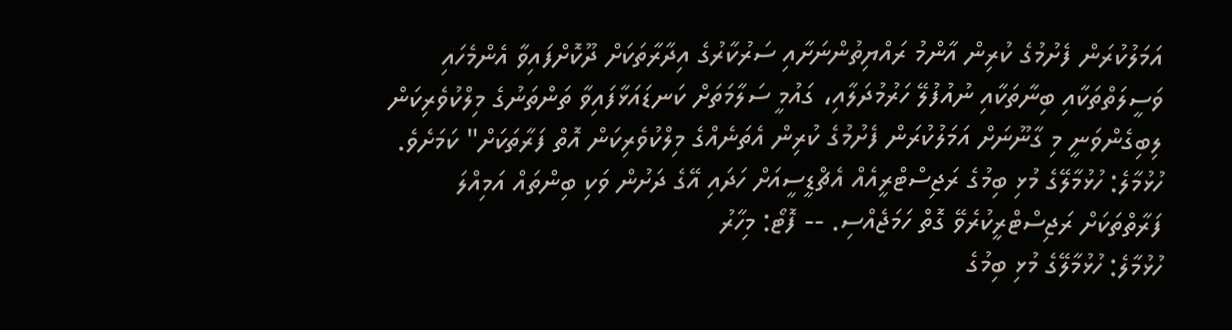އަމަލުކުރަން ފެށުމުގެ ކުރިން އާންމު ރައްޔިތުންނަށާއި ސަރުކާރުގެ އިދާރާތަކަށް ދޫކޮށްފައިވާ އެންމެހައި ވަސީލަތްތަކާއި ބިނާތަކާއި ނުއުފުލޭ ހަރުމުދަލާއި، ގައުމީ ސަލާމަތަށް ކަނޑައަޅާފައިވާ ތަންތަނުގެ މިލްކުވެރިކަން ލިބިގެންވަނީ މި ގާނޫނަށް އަމަލުކުރަން ފެށުމުގެ ކުރިން އެތަނެއްގެ މިލްކުވެރިކަން އޮތް ފަރާތަކަށް" ކަމަށެވެ.
ހުޅުމާލެ: ހުޅުމާލޭގެ މުޅި ބިމުގެ ރަޖިސްޓްރީއެއް އެޗްޑީސީއަށް ހަދައި އޭގެ ދަށުން ވަކި ބިންތައް އަމިއްލަ ފަރާތްތަކަށް ރަޖިސްޓްރީކުރެވޭ ގޮތް ހަމަޖެއްސި. -- ފޮޓޯ: މިހާރު
ހުޅުމާލެ: ހުޅުމާލޭގެ މުޅި ބިމުގެ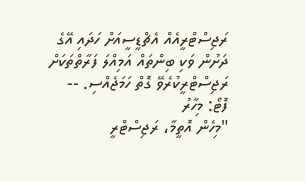ރަޖިސްޓްރީއެއް އެޗްޑީސީއަށް ހަދައި އޭގެ ދަށުން ވަކި ބިންތައް އަމިއްލަ ފަރާތްތަކަށް ރަޖިސްޓްރީކުރެވޭ ގޮތް ހަމަޖެއްސި. -- ފޮޓޯ: މިހާރު
"މިހެން އޮތީމާ، ރަޖިސްޓްރީ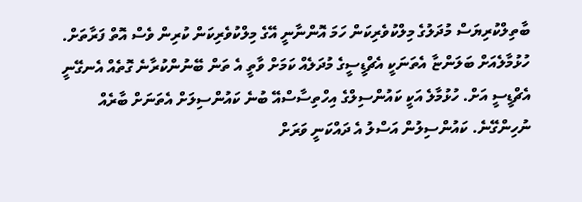ބާތިލްކުރިޔަސް މުދަލުގެ މިލްކުވެރިކަން ހަމަ އޮންނާނީ އޭގެ މިލްކުވެރިކަން ކުރިން ވެސް އޮތް ފަރާތަށް. ހުޅުމާލެއަށް ބަލަންޏާ އެތަނަކީ އެޗްޑީސީގެ މުދަލެއް ކަމަށް ވާތީ އެ ތަން ބޭނުންކުރާނެ ގޮތެއް އެނގޭނީ އެޗްޑީސީ އަށް. ހުޅުމާލެ އަކީ ކައުންސިލްގެ އިހްތިސާސްއޭ ބުނެ ކައުންސިލަށް އެތަނަށް ބާރެއް ނުހިންގޭނެ. ކައުންސިލުން އަސްލު އެ ދައްކަނީ ވަރަށް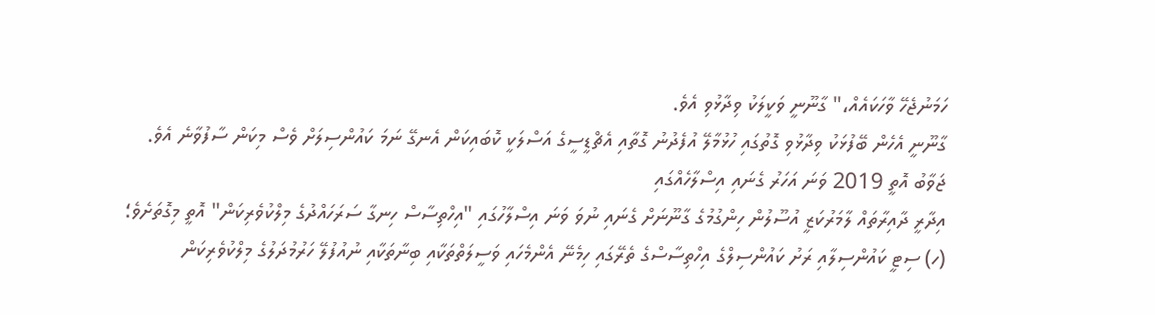ހަމަނުޖެހޭ ވާހަކައެއް،" ގާނޫނީ ވަކީލަކު ވިދާޅުވި އެވެ.
ގާނޫނީ އެހެން ބޭފުޅަކު ވިދާޅުވި ގޮތުގައި ހުޅުމާލޭ އުފެދުނު ގޮތާއި އެޗްޑީސީގެ އަސްލަކީ ކޮބައިކަން އެނގޭ ނަމަ ކައުންސިލަށް ވެސް މިކަން ސާފުވާނެ އެވެ.
ޖަވާބު އޮތީ 2019 ވަނަ އަހަރު ގެނައި އިސްލާހެއްގައި
އިދާރީ ދާއިރާތައް ލާމަރުކަޒީ އުސޫލުން ހިންގުމުގެ ގާނޫނަށް ގެނައި ނުވަ ވަނަ އިސްލާހުގައި "އިހްތިސާސް ހިނގާ ސަރަހައްދުގެ މިލްކުވެރިކަން" އޮތީ މިގޮތަށެވެ؛
(ހ) ސިޓީ ކައުންސިލާއި ރަށު ކައުންސިލްގެ އިހްތިސާސްގެ ތެރޭގައި ހިމެނޭ އެންމެހައި ވަސީލަތްތަކާއި ބިނާތަކާއި ނުއުފުލޭ ހަރުމުދަލުގެ މިލްކުވެރިކަން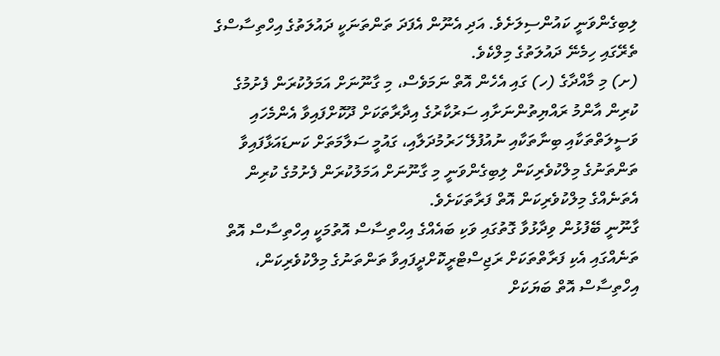ލިބިގެންވަނީ ކައުންސިލަށެވެ. އަދި އެނޫން އެފަދަ ތަންތަނަކީ ދައުލަތުގެ އިހްތިސާސްގެ ތެރޭގައި ހިމެނޭ ދައުލަތުގެ މިލްކެވެ.
(ށ) މި މާއްދާގެ (ހ) ގައި އެހެން އޮތް ނަމަވެސް، މި ގާނޫނަށް އަމަލުކުރަން ފެށުމުގެ ކުރިން އާންމު ރައްޔިތުންނަށާއި ސަރުކާރުގެ އިދާރާތަކަށް ދޫކޮށްފައިވާ އެންމެހައި ވަސީލަތްތަކާއި ބިނާތަކާއި ނުއުފުލޭ ހަރުމުދަލާއި، ގައުމީ ސަލާމަތަށް ކަނޑައަޅާފައިވާ ތަންތަނުގެ މިލްކުވެރިކަން ލިބިގެންވަނީ މި ގާނޫނަށް އަމަލުކުރަން ފެށުމުގެ ކުރިން އެތަނެއްގެ މިލްކުވެރިކަން އޮތް ފަރާތަކަށެވެ.
ގާނޫނީ ބޭފުޅުން ވިދާޅުވާ ގޮތުގައި ވަކި ބައެއްގެ އިހްތިސާސް އޮތުމަކީ އިހްތިސާސް އޮތް ތަނެއްގައި އެކި ފަރާތްތަކަށް ރަޖިސްޓްރީކޮށްދީފައިވާ ތަންތަނުގެ މިލްކުވެރިކަން، އިހްތިސާސް އޮތް ބަޔަކަށް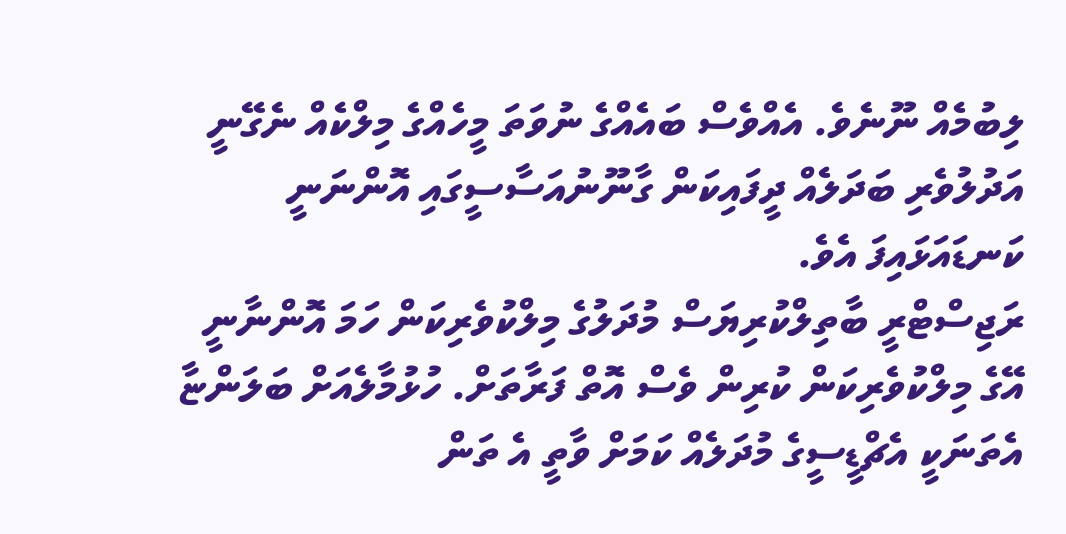ލިބުމެއް ނޫނެވެ. އެއްވެސް ބައެއްގެ ނުވަތަ މީހެއްގެ މިލްކެއް ނެގޭނީ އަދުލުވެރި ބަދަލެއް ދީފައިކަން ގާނޫނުއަސާސީގައި އޮންނަނީ ކަނޑައަޅައިފަ އެވެ.
ރަޖިސްޓްރީ ބާތިލްކުރިޔަސް މުދަލުގެ މިލްކުވެރިކަން ހަމަ އޮންނާނީ އޭގެ މިލްކުވެރިކަން ކުރިން ވެސް އޮތް ފަރާތަށް. ހުޅުމާލެއަށް ބަލަންޏާ އެތަނަކީ އެޗްޑީސީގެ މުދަލެއް ކަމަށް ވާތީ އެ ތަން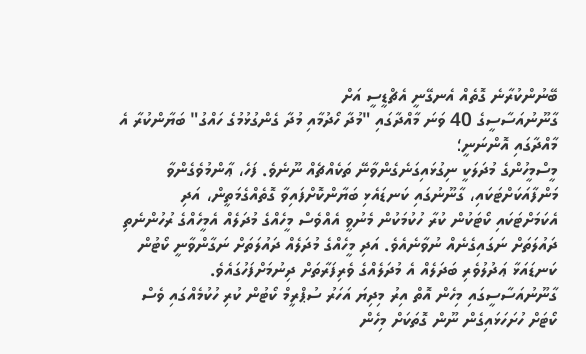ބޭނުންކުރާނެ ގޮތެއް އެނގޭނީ އެޗްޑީސީ އަށް
ގާނޫނުއަސާސީގެ 40 ވަނަ މާއްދާގައި "މުދާ ހޯދުމާއި މުދާ ގެންގުޅުމުގެ ހައްގު" ބަޔާންކުރާ އެ މާއްދާގައި އޮންނަނީ؛
މީސްމީހުންގެ މުދަލަކީ ނިގުޅައިގަނެގެންވާނޭ ތަކެއްޗެއް ނޫނެވެ. ފަހެ، ޢާންމުވެގެންވާ މަންފާއަކަށްޓަކައި، ގާނޫނުގައި ކަނޑައެޅި ބަޔާންކޮށްފައިވާ ގޮތެއްގެމަތީން، އަދި އެކަމަށްޓަކައި ކޯޓަކުން ކުރާ ހުކުމަކުން މެނުވީ އެއްވެސް މީހެއްގެ މުދަލެއް އެމީހެއްގެ ރުހުންނެތި ދައުލަތަށް ނަގައިގެނެއް ނުވާނެއެވެ. އަދި މީހެއްގެ މުދަލެއް ދައުލަތަށް ނަގާންވާނީ ކޯޓުން ކަނޑައަޅާ ޢަދުލުވެރި ބަދަލެއް އެ މުދަލެއްގެ ވެރިފަރާތަށް ދިނުމަށްފަހުގައެވެ.
ގާނޫނުއަސާސީގައި މިހެން އޮތް އިރު މިދިޔަ އަހަރު ސުޕްރީމް ކޯޓުން ކުރި ހުކުމެއްގައި ވެސް ކޯޓަށް ހުށަހަޅައިގެން ނޫން ގޮތަކަށް މިހެން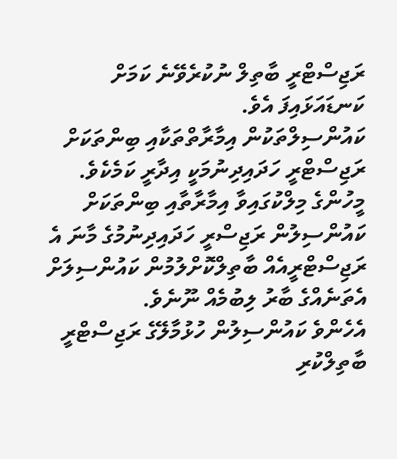ރަޖިސްޓްރީ ބާތިލް ނުކުރެވޭނެ ކަމަށް ކަނޑައަޅައިފަ އެވެ.
ކައުންސިލްތަކުން އިމާރާތްތަކާއި ބިންތަކަށް ރަޖިސްޓްރީ ހަދައިދިނުމަކީ އިދާރީ ކަމެކެވެ. މީހުންގެ މިލްކުގައިވާ އިމާރާތާއި ބިންތަކަށް ކައުންސިލުން ރަޖިސްރީ ހަދައިދިނުމުގެ މާނަ އެ ރަޖިސްޓްރީއެއް ބާތިލްކޮށްލުމުން ކައުންސިލަށް އެތަނެއްގެ ބާރު ލިބުމެއް ނޫނެވެ.
އެހެންވެ ކައުންސިލުން ހުޅުމާލޭގެ ރަޖިސްޓްރީ ބާތިލްކުރި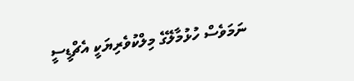ނަމަވެސް ހުޅުމާލޭގެ މިލްކުވެރިޔަކީ އެޗްޑީސީ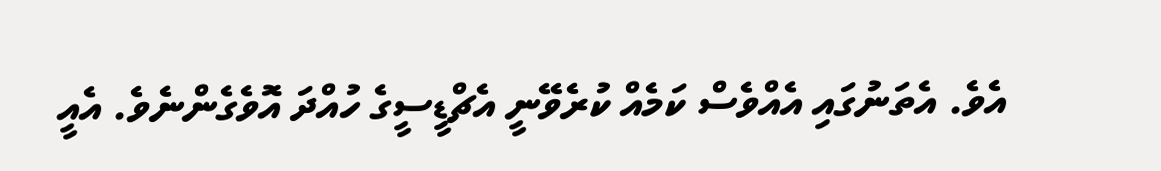އެވެ. އެތަނުގައި އެއްވެސް ކަމެއް ކުރެވޭނީ އެޗްޑީސީގެ ހުއްދަ އޮވެގެންނެވެ. އެއީ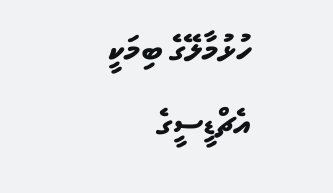ހުޅުމާލޭގެ ބިމަކީ އެޗްޑީސީގެ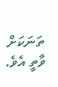ތަނަކަށް ވާތީ އެވެ.